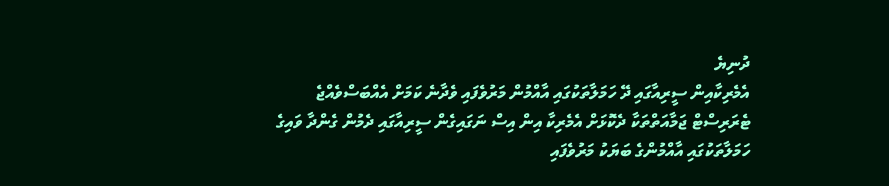ދުނިޔެ
އެމެރިކާއިން ސީރިއާގައި ދޭ ހަމަލާތަކުގައި އާއްމުން މަރުވެފައި ވެދާނެ ކަމަށް އެއްބަސްވެއްޖެ
ޓެރަރިސްޓް ޖަމާއަތްތަކާ ދެކޮޅަށް އެމެރިކާ އިން އިސް ނަގައިގެން ސީރިއާގައި ދެމުން ގެންދާ ވައިގެ ހަމަލާތަކުގައި އާއްމުންގެ ބަޔަކު މަރުވެފައި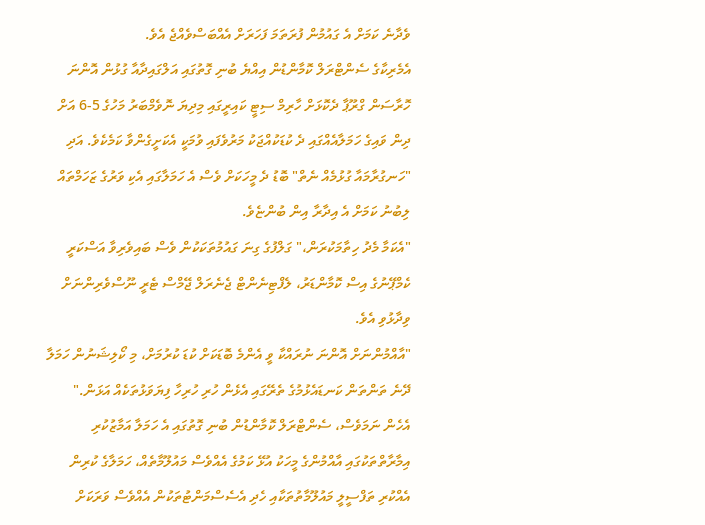ވެދާނެ ކަމަށް އެ ގައުމުން ފުރަތަމަ ފަހަރަށް އެއްބަސްވެއްޖެ އެވެ.
އެމެރިކާގެ ސެންޓްރަލް ކޮމާންޑުން އިއްޔެ ބުނި ގޮތުގައި އަލްގައިދާއާ ގުޅުން އޮންނަ ހޮރާސަން ގްރޫޕާ ދެކޮޅަށް ހާރިމް ސިޓީ ކައިރީގައި މިދިޔަ ނޮވެމްބަރު މަހުގެ 5-6 އަށް ދިން ވައިގެ ހަމަލާއެއްގައި ދެ ކުޑަކުއްޖަކު މަރުވެފައި ވުމަކީ އެކަށީގެންވާ ކަމެކެވެ. އަދި "ހަނގުރާމައާ ގުޅުމެއް ނެތް" ބޮޑު ދެ މީހަކަށް ވެސް އެ ހަމަލާގައި އެކި ވަރުގެ ޒަހަމްތައް ލިބުނު ކަމަށް އެ އިދާރާ އިން ބުންޏެވެ.
"އެކަމާ މެދު ހިތާމަކުރަން،" ގަލްފުގެ ގިނަ ގައުމުތަކަކުން ވެސް ބައިވެރިވާ އަސްކަރީ ކެމްޕޭނުގެ އިސް ކޮމާންޑަރު، ލެފްޓިނެންޓް ޖެނެރަލް ޖޭމްސް ޓެރީ ނޫސްވެރިންނަށް ވިދާޅުވި އެވެ.
"އާއްމުންނަށް އޮންނަ ނުރައްކާ ވީ އެންމެ ބޮޑަކަށް ކުޑަ ކުރުމަށް، މި ކޯލިޝަނުން ހަމަލާ ދޭނެ ތަންތަން ކަނޑައެޅުމުގެ ތެރޭގައި އެޅެން ހުރި ހުރިހާ ފިޔަވަޅުތަކެއް އަޅަން."
އެހެން ނަމަވެސް، ސެންޓްރަލް ކޮމާންޑުން ބުނި ގޮތުގައި އެ ހަމަލާ އަމާޒުކުރި އިމާރާތްތަކުގައި އާއްމުންގެ މީހަކު އުޅޭ ކަމުގެ އެއްވެސް މައުލޫމާތެއް، ހަމަލާގެ ކުރިން އެއްކުރި ތަފްސީލީ މައުލޫމާތުތަކާއި ހެދި އެސެސްމަންޓުތަކުން އެއްވެސް ވަރަކަށް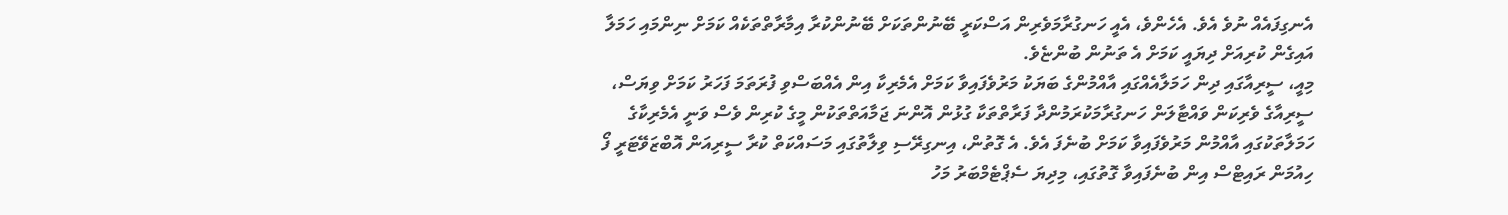އެނގިފައެއް ނުވެ އެވެ. އެހެންވެ، އެއީ ހަނގުރާމަވެރިން އަސްކަރީ ބޭނުންތަކަށް ބޭނުންކުރާ އިމާރާތްތަކެއް ކަމަށް ނިންމައި ހަމަލާ އައިގެން ކުރިއަށް ދިޔައީ ކަމަށް އެ ތަނުން ބުންޏެވެ.
މިއީ، ސީރިއާގައި ދިން ހަމަލާއެއްގައި އާއްމުންގެ ބަޔަކު މަރުވެފައިވާ ކަމަށް އެމެރިކާ އިން އެއްބަސްވި ފުރަތަމަ ފަހަރު ކަމަށް ވިޔަސް، ސީރިއާގެ ވެރިކަން ވައްޓާލަން ހަނގުރާމަކުރަމުންދާ ފަރާތްތަކާ ގުޅުން އޮންނަ ޖަމާއަތްތަކުން މީގެ ކުރިން ވެސް ވަނީ އެމެރިކާގެ ހަމަލާތަކުގައި އާއްމުން މަރުވެފައިވާ ކަމަށް ބުނެފަ އެވެ. އެ ގޮތުން، އިނގިރޭސި ވިލާތުގައި މަސައްކަތް ކުރާ ސީރިއަން އޮބްޒަވޭޓަރީ ފޯ ހިއުމަން ރައިޓްސް އިން ބުނެފައިވާ ގޮތުގައި، މިދިޔަ ސެޕްޓެމްބަރު މަހު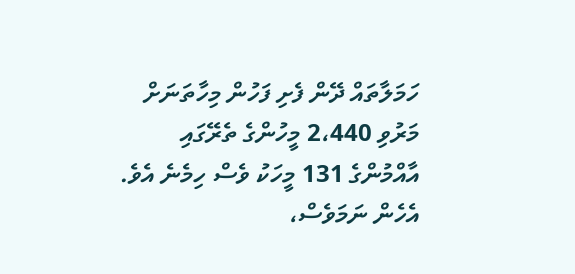ހަމަލާތައް ދޭން ފެށި ފަހުން މިހާތަނަށް މަރުވި 2،440 މީހުންގެ ތެރޭގައި އާއްމުންގެ 131 މީހަކު ވެސް ހިމެނެ އެވެ. އެހެން ނަމަވެސް،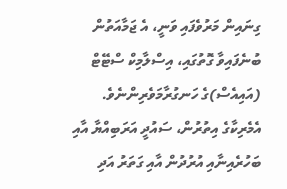ގިނައިން މަރުވެފައި ވަނީ، އެ ޖަމާއަތުން ބުނެފައިވާ ގޮތުގައި، އިސްލާމިކް ސްޓޭޓް (އައިއެސް)ގެ ހަނގުރާމަވެރިންނެވެ.
އެމެރިކާގެ އިތުރުން، ސައުދީ އަރަބިއްޔާ އާއި ބަހުރެއިނާއި އުރުދުން އާއި ގަތަރު އަދި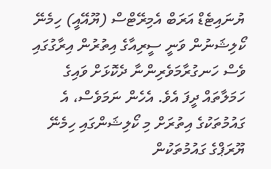ޔުނައިޓެޑް އަރަބް އެމިރޭޓްސް (ޔޫއޭއީ) ހިމެނޭ ކޯލިޝަނުން ވަނީ ސީރިއާގެ އިތުރުން އިރާގުގައި ވެސް ހަނގުރާމަވެރިންނާ ދެކޮޅަށް ވައިގެ ހަމަލާތައް ދީފަ އެވެ. އެހެން ނަމަވެސް، އެ ގައުމުތަކުގެ އިތުރަށް މި ކޯލިޝަންގައި ހިމެނޭ ޔޫރަޕްގެ ގައުމުތަކުން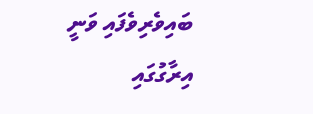ބައިވެރިވެފައި ވަނީ އިރާގުގައި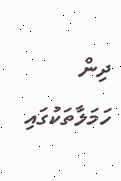ދިން ހަމަލާތަކުގައި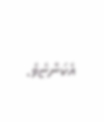އެކަންޏެވެ.